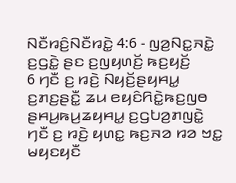ꤡꤢꤪꤙꤢꤨ꤬ꤡꤢꤪꤙꤢꤧ꤭ 4:6 - ꤜꤤ꤬ꤡꤢ꤭ꤏꤢꤧ꤭ ꤢ꤬ꤞꤢꤧ꤭ ꤔꤢ ꤢ꤬ꤜꤟꤛꤢꤩ꤬ ꤒꤢ꤬ꤟꤢꤩ꤬
6 ꤚꤢꤪ ꤢ꤬ ꤙꤢꤧ꤬ ꤡꤟꤢꤩ꤬ꤔꤟꤌꤣ꤭ ꤢ꤬ꤊꤢ꤬ꤔꤢꤪ꤭ ꤘꤣ ꤕꤟꤢꤨꤖꤢꤧ꤭ꤒꤢ꤬ꤜꤥ ꤔꤌꤣ꤬ꤒꤣ꤬ꤘꤟꤌꤣ꤭ ꤢ꤬ꤞꤝꤤ꤬ꤊꤜꤢꤧ꤭ ꤚꤢꤪ ꤢ꤬ ꤙꤢꤧ꤬ ꤟꤛꤢ꤭ ꤒꤢ꤬ꤏꤤ ꤙꤤ ꤠꤢ꤭ ꤗꤟꤢꤟꤢꤪ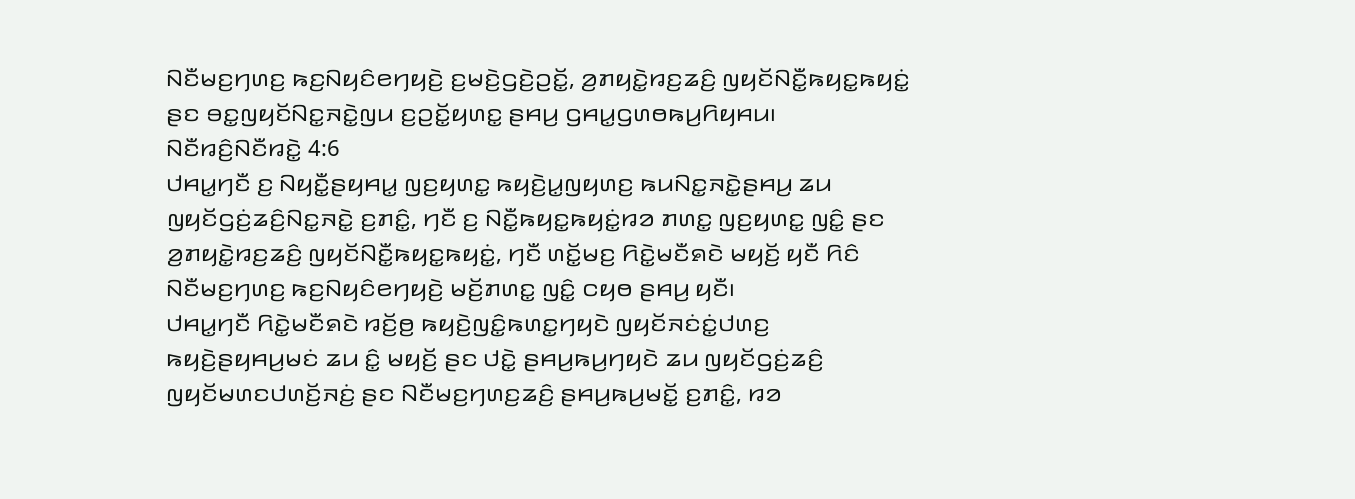ꤡꤢꤪꤗꤢ꤬ꤚꤛꤢ꤬ ꤒꤢ꤬ꤡꤟꤢꤨꤕꤚꤟꤢꤧ꤬ ꤢ꤬ꤗꤢꤧ꤬ꤞꤢꤧ꤬ꤑꤢꤩ꤭, ꤤ꤬ꤊꤟꤢꤧ꤭ꤙꤢ꤬ꤘꤢꤨ꤬ ꤜꤟꤢꤩꤡꤢꤪ꤭ꤒꤟꤢ꤭ꤒꤟꤢꤦ꤭ ꤔꤢ ꤋꤢ꤭ꤜꤟꤢꤩꤡꤢ꤭ꤏꤢꤧ꤭ꤜꤣ ꤢ꤬ꤑꤢꤩ꤭ꤟꤛꤢ꤭ ꤔꤌꤣ꤬ ꤞꤌꤣ꤭ꤞꤛꤥꤒꤣ꤬ꤖꤟꤌꤣ꤯
ꤡꤢꤪꤙꤢꤨ꤬ꤡꤢꤪꤙꤢꤧ꤭ 4:6
ꤓꤌꤣ꤭ꤚꤢꤪ ꤢ꤬ ꤡꤟꤢꤪ꤭ꤔꤟꤌꤣ꤭ ꤜꤢ꤬ꤟꤛꤢ꤭ ꤒꤟꤢꤧ꤬ꤣ꤭ꤜꤟꤛꤢ꤬ ꤒꤣꤡꤢ꤭ꤏꤢꤧ꤭ꤔꤌꤣ꤬ ꤘꤣ ꤜꤟꤢꤩꤞꤢꤦ꤬ꤘꤢꤨ꤬ꤡꤢ꤭ꤏꤢꤧ꤭ ꤢ꤬ꤊꤢꤨ꤭, ꤚꤢꤪ ꤢ꤬ ꤡꤢꤪ꤭ꤒꤟꤢ꤭ꤒꤟꤢꤦ꤭ꤙꤤ ꤊꤛꤢ꤭ ꤜꤢ꤬ꤟꤛꤢ꤭ ꤜꤢꤨ꤭ ꤔꤢ ꤤ꤬ꤊꤟꤢꤧ꤭ꤙꤢ꤬ꤘꤢꤨ꤬ ꤜꤟꤢꤩꤡꤢꤪ꤭ꤒꤟꤢ꤭ꤒꤟꤢꤦ꤭, ꤚꤢꤪ ꤛꤢꤩ꤭ꤗꤢ꤬ ꤖꤢꤧ꤭ꤗꤢꤪꤎꤢꤧ ꤗꤟꤢꤩ꤬ ꤟꤢꤪ ꤖꤢꤨ ꤡꤢꤪꤗꤢ꤬ꤚꤛꤢ꤬ ꤒꤢ꤬ꤡꤟꤢꤨꤕꤚꤟꤢꤧ꤬ ꤗꤢꤩ꤬ꤊꤛꤢ꤭ ꤜꤢꤨ꤭ ꤍꤟꤥ ꤔꤌꤣ꤬ ꤟꤢꤪ꤯
ꤓꤌꤣ꤭ꤚꤢꤪ ꤖꤢꤧ꤭ꤗꤢꤪꤎꤢꤧ ꤙꤢꤩ꤬ꤥ꤬ ꤒꤟꤢꤧ꤬ꤜꤢꤨ꤭ꤒꤛꤢ꤭ꤚꤟꤢꤧ ꤜꤟꤢꤩꤏꤢꤦꤢꤦ꤭ꤓꤛꤢ꤬ ꤒꤟꤢꤧ꤬ꤔꤟꤌꤣ꤬ꤗꤢꤦ ꤘꤣ ꤢꤨ꤭ ꤗꤟꤢꤩ꤬ ꤔꤢ ꤓꤢꤧ꤭ ꤔꤌꤣ꤬ꤒꤣ꤬ꤚꤟꤢꤧ ꤘꤣ ꤜꤟꤢꤩꤞꤢꤦ꤬ꤘꤢꤨ꤬ ꤜꤟꤢꤩꤗꤛꤢꤓꤛꤢꤩ꤬ꤏꤢꤦ꤬ ꤔꤢ ꤡꤢꤪꤗꤢ꤬ꤚꤛꤢ꤬ꤘꤢꤨ꤬ ꤔꤌꤣ꤬ꤒꤣ꤬ꤗꤢꤩ꤭ ꤢ꤬ꤊꤢꤨ꤭, ꤙꤤ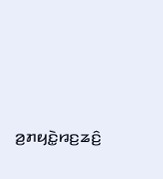ꤤ꤬ꤊꤟꤢꤧ꤭ꤙꤢ꤬ꤘꤢꤨ꤬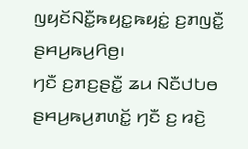ꤜꤟꤢꤩꤡꤢꤪ꤭ꤒꤟꤢ꤭ꤒꤟꤢꤦ꤭ ꤢ꤬ꤊꤜꤢꤪ꤭ ꤔꤌꤣ꤬ꤒꤣ꤬ꤖꤥ꤬꤯
ꤚꤢꤪ ꤢ꤬ꤊꤢ꤬ꤔꤢꤪ꤭ ꤘꤣ ꤡꤢꤪꤓꤝꤥ ꤔꤌꤣ꤬ꤒꤣ꤬ꤊꤛꤢꤩ꤭ ꤚꤢꤪ ꤢ꤬ ꤙꤢꤧ꤬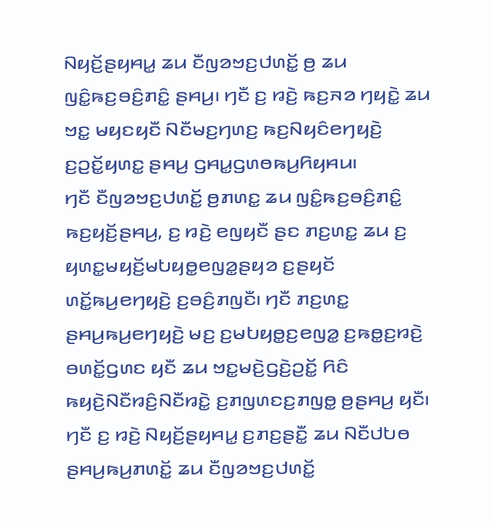ꤡꤟꤢꤩ꤬ꤔꤟꤌꤣ꤭ ꤘꤣ ꤢꤪꤜꤤꤠꤢ꤬ꤓꤛꤢꤩ꤭ ꤥ꤬ ꤘꤣ ꤜꤢꤨ꤭ꤒꤢ꤬ꤋꤢꤨ꤬ꤊꤢꤨ꤭ ꤔꤌꤣ꤬꤯ ꤚꤢꤪ ꤢ꤬ ꤙꤢꤧ꤬ ꤒꤢ꤬ꤏꤤ ꤚꤟꤢꤧ꤭ ꤘꤣ ꤠꤢ꤭ ꤗꤟꤢꤟꤢꤪ ꤡꤢꤪꤗꤢ꤬ꤚꤛꤢ꤬ ꤒꤢ꤬ꤡꤟꤢꤨꤕꤚꤟꤢꤧ꤬ ꤢ꤬ꤑꤢꤩ꤭ꤟꤛꤢ꤭ ꤔꤌꤣ꤬ ꤞꤌꤣ꤭ꤞꤛꤥꤒꤣ꤬ꤖꤟꤌꤣ꤯
ꤚꤢꤪ ꤢꤪꤜꤤꤠꤢ꤬ꤓꤛꤢꤩ꤭ ꤥ꤬ꤊꤛꤢ꤭ ꤘꤣ ꤜꤢꤨ꤭ꤒꤢ꤬ꤋꤢꤨ꤬ꤊꤢꤨ꤭ ꤒꤢ꤬ꤟꤢꤩ꤬ꤔꤌꤣ꤬, ꤢ꤬ ꤙꤢꤧ꤬ ꤕꤜꤟꤢꤪ ꤔꤢ ꤊꤢ꤬ꤛꤢ꤭ ꤘꤣ ꤢ꤬ ꤟꤛꤢ꤭ꤗꤟꤢꤩ꤬ꤗꤝꤟꤥ꤭ꤕꤜꤤ꤭ꤔꤟꤤ ꤢ꤬ꤔꤟꤢꤩ ꤛꤢꤩ꤭ꤒꤣ꤬ꤕꤚꤟꤢꤧ꤬ ꤢ꤬ꤋꤢꤨ꤬ꤊꤜꤢꤪ꤯ ꤚꤢꤪ ꤊꤢ꤬ꤛꤢ꤭ ꤔꤌꤣ꤬ꤒꤣ꤬ꤕꤚꤟꤢꤧ꤬ ꤗꤢ꤬ ꤢ꤬ꤗꤝꤟꤥ꤭ꤢ꤬ꤕꤜꤤ꤭ ꤢ꤬ꤒꤥ꤭ꤢ꤬ꤙꤢꤧ꤬ ꤋꤛꤢꤩ꤭ꤞꤛꤢ ꤟꤢꤪ ꤘꤣ ꤠꤢ꤭ꤗꤢꤧ꤬ꤞꤢꤧ꤬ꤑꤢꤩ꤭ ꤖꤢꤨ ꤒꤟꤢꤧ꤬ꤡꤢꤪꤙꤢꤨ꤬ꤡꤢꤪꤙꤢꤧ꤭ ꤢ꤬ꤊꤜꤛꤢꤢ꤬ꤊꤜꤥ꤭ ꤥ꤬ꤔꤌꤣ꤬ ꤟꤢꤪ꤯
ꤚꤢꤪ ꤢ꤬ ꤙꤢꤧ꤬ ꤡꤟꤢꤩ꤬ꤔꤟꤌꤣ꤭ ꤢ꤬ꤊꤢ꤬ꤔꤢꤪ꤭ ꤘꤣ ꤡꤢꤪꤓꤝꤥ ꤔꤌꤣ꤬ꤒꤣ꤬ꤊꤛꤢꤩ꤭ ꤘꤣ ꤢꤪꤜꤤꤠꤢ꤬ꤓꤛꤢꤩ꤭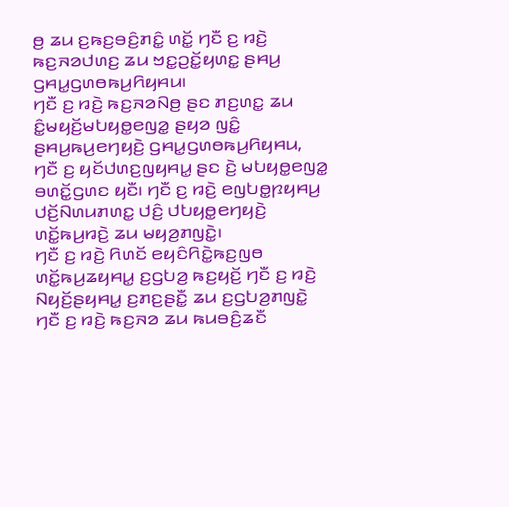ꤥ꤬ ꤘꤣ ꤢ꤬ꤒꤢ꤬ꤋꤢꤨ꤬ꤊꤢꤨ꤭ ꤛꤢꤩ꤭ ꤚꤢꤪ ꤢ꤬ ꤙꤢꤧ꤬ ꤒꤢ꤬ꤏꤤꤓꤛꤢ꤬ ꤘꤣ ꤠꤢ꤭ꤑꤢꤩ꤭ꤟꤛꤢ꤭ ꤔꤌꤣ꤬ ꤞꤌꤣ꤭ꤞꤛꤥꤒꤣ꤬ꤖꤟꤌꤣ꤯
ꤚꤢꤪ ꤢ꤬ ꤙꤢꤧ꤬ ꤒꤢ꤬ꤏꤤꤡꤥ꤬ ꤔꤢ ꤊꤢ꤬ꤛꤢ꤭ ꤘꤣ ꤢꤨ꤭ꤗꤟꤢꤩ꤬ꤗꤝꤟꤥ꤭ꤕꤜꤤ꤭ ꤔꤟꤤ ꤜꤢꤨ꤭ ꤔꤌꤣ꤬ꤒꤣ꤬ꤕꤚꤟꤢꤧ꤬ ꤞꤌꤣ꤭ꤞꤛꤥꤒꤣ꤬ꤖꤟꤌꤣ, ꤚꤢꤪ ꤢ꤬ ꤟꤢꤩꤓꤛꤢ꤬ꤜꤟꤌꤣ꤭ ꤔꤢ ꤢꤧ꤬ ꤗꤝꤟꤥ꤭ꤕꤜꤤ꤭ ꤋꤛꤢꤩ꤭ꤞꤛꤢ ꤟꤢꤪ꤯ ꤚꤢꤪ ꤢ꤬ ꤙꤢꤧ꤬ ꤕꤜꤝꤥ꤭ꤐꤟꤌꤣ꤬ ꤓꤢꤩ꤬ꤡꤛꤣꤊꤛꤢ꤭ ꤓꤢꤨ꤬ ꤓꤝꤟꤥ꤭ꤕꤚꤟꤢꤧ꤬ ꤛꤢꤩ꤭ꤒꤣ꤬ꤙꤢꤧ꤬ ꤘꤣ ꤗꤟꤤ꤬ꤊꤜꤢꤧ꤭꤯
ꤚꤢꤪ ꤢ꤬ ꤙꤢꤧ꤬ ꤖꤛꤢꤩ ꤕꤟꤢꤨꤖꤢꤧ꤭ꤒꤢ꤬ꤜꤥ ꤛꤢꤩ꤭ꤒꤣ꤬ꤘꤟꤌꤣ꤭ ꤢ꤬ꤞꤝꤤ꤬ ꤒꤢ꤬ꤟꤢꤩ꤬ ꤚꤢꤪ ꤢ꤬ ꤙꤢꤧ꤬ ꤡꤟꤢꤩ꤬ꤔꤟꤌꤣ꤭ ꤢ꤬ꤊꤢ꤬ꤔꤢꤪ꤭ ꤘꤣ ꤢ꤬ꤞꤝꤤ꤬ꤊꤜꤢꤧ꤭ ꤚꤢꤪ ꤢ꤬ ꤙꤢꤧ꤬ ꤒꤢ꤬ꤏꤤ ꤘꤣ ꤒꤣꤋꤢꤨ꤬ꤘꤢꤪ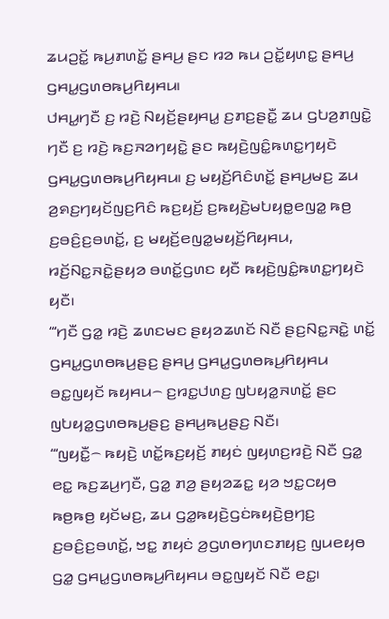ꤘꤣꤑꤢꤩ꤭ ꤒꤣ꤬ꤊꤛꤢꤩ꤭ ꤔꤌꤣ꤬ ꤔꤢ ꤙꤤ ꤒꤣ ꤑꤢꤩ꤭ꤟꤛꤢ꤭ ꤔꤌꤣ꤬ ꤞꤌꤣ꤭ꤞꤛꤥꤒꤣ꤬ꤖꤟꤌꤣ꤯
ꤓꤌꤣ꤭ꤚꤢꤪ ꤢ꤬ ꤙꤢꤧ꤬ ꤡꤟꤢꤩ꤬ꤔꤟꤌꤣ꤭ ꤢ꤬ꤊꤢ꤬ꤔꤢꤪ꤭ ꤘꤣ ꤞꤝꤤ꤬ꤊꤜꤢꤧ꤭ ꤚꤢꤪ ꤢ꤬ ꤙꤢꤧ꤬ ꤒꤢ꤬ꤏꤤꤚꤟꤢꤧ꤭ ꤔꤢ ꤒꤟꤢꤧ꤬ꤜꤢꤨ꤭ꤒꤛꤢ꤭ꤚꤟꤢꤧ ꤞꤌꤣ꤭ꤞꤛꤥꤒꤣ꤬ꤖꤟꤌꤣ꤯ ꤢ꤬ ꤗꤟꤢꤩ꤬ꤖꤢꤨꤛꤢꤩ꤭ ꤔꤌꤣ꤬ꤗꤢ꤬ ꤘꤣ ꤤ꤬ꤎꤢ꤬ꤚꤟꤢꤩꤜꤢ꤬ꤖꤢꤨ ꤒꤢ꤬ꤟꤢꤩ꤬ ꤢ꤬ꤒꤟꤢꤧ꤬ꤗꤝꤟꤥ꤭ꤕꤜꤤ꤭ ꤒꤥ꤬ ꤢ꤬ꤋꤢꤨ꤬ꤢ꤬ꤋꤛꤢꤩ꤭, ꤢ꤬ ꤗꤟꤢꤩ꤬ꤕꤜꤤ꤭ꤗꤟꤢꤩ꤬ꤖꤟꤌꤣ, ꤙꤢꤩ꤬ꤡꤢ꤭ꤏꤢꤧ꤭ꤔꤟꤤ ꤋꤛꤢꤩ꤭ꤞꤛꤢ ꤟꤢꤪ ꤒꤟꤢꤧ꤬ꤜꤢꤨ꤭ꤒꤛꤢ꤭ꤚꤟꤢꤧ ꤟꤢꤪ꤯
“‘ꤚꤢꤪ ꤞꤤ꤭ ꤙꤢꤧ꤬ ꤘꤛꤢꤗꤢ ꤔꤟꤤꤘꤛꤢꤩ ꤡꤢꤪ ꤔꤢ꤬ꤡꤢ꤭ꤏꤢꤧ꤭ ꤛꤢꤩ꤭ ꤞꤌꤣ꤭ꤞꤛꤥꤒꤣ꤬ꤔꤢ꤬ ꤔꤌꤣ꤬ ꤞꤌꤣ꤭ꤞꤛꤥꤒꤣ꤬ꤖꤟꤌꤣ ꤋꤢ꤭ꤜꤟꤢꤩ ꤒꤟꤌꤣ꤮ ꤢ꤬ꤙꤢ꤭ꤓꤛꤢ꤬ ꤜꤝꤟꤤ꤭ꤏꤛꤢꤩ꤭ ꤔꤢ ꤜꤝꤟꤤ꤭ꤞꤛꤥꤒꤣ꤬ꤔꤢ꤬ ꤔꤌꤣ꤬ꤒꤣ꤬ꤔꤢ꤬ ꤡꤢꤪ꤯
“‘ꤜꤟꤢꤪ꤭꤮ ꤒꤟꤢꤧ꤬ ꤛꤢꤩ꤭ꤒꤢ꤬ꤟꤢꤩ꤬ ꤊꤟꤢꤦ ꤜꤟꤛꤢ꤬ꤙꤢꤧ꤬ ꤡꤢꤪ ꤞꤤ꤭ ꤕꤢ꤭ ꤒꤢ꤬ꤘꤣ꤬ꤚꤢꤪ, ꤞꤤ꤭ ꤊꤤ꤬ ꤔꤟꤤꤘꤢ꤭ ꤟꤤ ꤠꤢ꤭ꤍꤟꤥ ꤒꤥ꤬ꤒꤥ꤬ ꤟꤢꤩꤗꤢ꤬, ꤘꤣ ꤞꤤ꤭ꤒꤟꤢꤧ꤬ꤞꤢꤦꤒꤟꤢꤧ꤬ꤥ꤬ꤚꤢ꤬ ꤢ꤬ꤋꤢꤨ꤬ꤢ꤬ꤋꤛꤢꤩ꤭, ꤠꤢ꤭ ꤊꤟꤢꤦ ꤤ꤬ꤞꤛꤥꤚꤛꤢꤊꤟꤢ꤬ ꤜꤣꤕꤟꤥ ꤞꤤ꤭ ꤞꤌꤣ꤭ꤞꤛꤥꤒꤣ꤬ꤖꤟꤌꤣ ꤋꤢ꤭ꤜꤟꤢꤩ ꤡꤢꤪ ꤕꤢ꤭꤯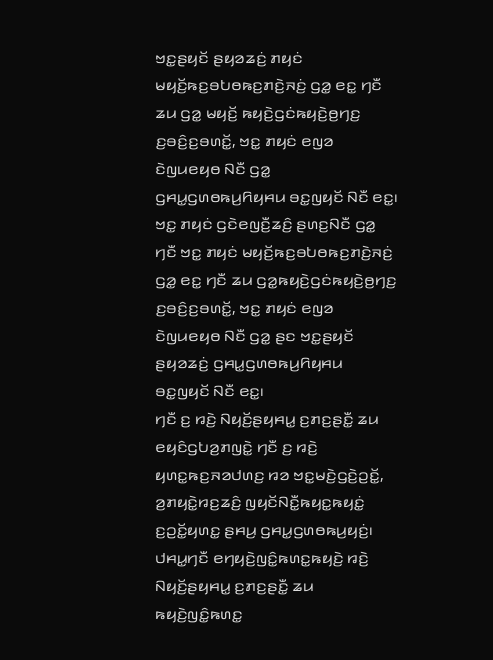ꤠꤢ꤭ꤔꤟꤢꤩ ꤔꤟꤤꤘꤢꤦ꤬ ꤊꤟꤢꤦ ꤗꤟꤢꤩ꤬ꤒꤢ꤬ꤋꤝꤥꤒꤢ꤬ꤊꤢꤧ꤬ꤏꤢꤦ꤬ ꤞꤤ꤭ ꤕꤢ꤭ ꤚꤢꤪ ꤘꤣ ꤞꤤ꤭ ꤗꤟꤢꤩ꤬ ꤒꤟꤢꤧ꤬ꤞꤢꤦꤒꤟꤢꤧ꤬ꤥ꤬ꤚꤢ꤬ ꤢ꤬ꤋꤢꤨ꤬ꤢ꤬ꤋꤛꤢꤩ꤭, ꤠꤢ꤭ ꤊꤟꤢꤦ ꤕꤜꤤ ꤢꤧꤜꤣꤕꤟꤥ ꤡꤢꤪ ꤞꤤ꤭ ꤞꤌꤣ꤭ꤞꤛꤥꤒꤣ꤬ꤖꤟꤌꤣ ꤋꤢ꤭ꤜꤟꤢꤩ ꤡꤢꤪ ꤕꤢ꤭꤯
ꤠꤢ꤭ ꤊꤟꤢꤦ ꤞꤢꤧꤕꤜꤢꤪ꤬ꤘꤢꤨ꤬ ꤔꤛꤢ꤬ꤡꤢꤪ ꤞꤤ꤭ ꤚꤢꤪ ꤠꤢ꤭ ꤊꤟꤢꤦ ꤗꤟꤢꤩ꤬ꤒꤢ꤬ꤋꤝꤥꤒꤢ꤬ꤊꤢꤧ꤬ꤏꤢꤦ꤬ ꤞꤤ꤭ ꤕꤢ꤭ ꤚꤢꤪ ꤘꤣ ꤞꤤ꤭ꤒꤟꤢꤧ꤬ꤞꤢꤦꤒꤟꤢꤧ꤬ꤥ꤬ꤚꤢ꤬ ꤢ꤬ꤋꤢꤨ꤬ꤢ꤬ꤋꤛꤢꤩ꤭, ꤠꤢ꤭ ꤊꤟꤢꤦ ꤕꤜꤤ ꤢꤧꤜꤣꤕꤟꤥ ꤡꤢꤪ ꤞꤤ꤭ ꤔꤢ ꤠꤢ꤭ꤔꤟꤢꤩ ꤔꤟꤤꤘꤢꤦ꤬ ꤞꤌꤣ꤭ꤞꤛꤥꤒꤣ꤬ꤖꤟꤌꤣ ꤋꤢ꤭ꤜꤟꤢꤩ ꤡꤢꤪ ꤕꤢ꤭꤯
ꤚꤢꤪ ꤢ꤬ ꤙꤢꤧ꤬ ꤡꤟꤢꤩ꤬ꤔꤟꤌꤣ꤭ ꤢ꤬ꤊꤢ꤬ꤔꤢꤪ꤭ ꤘꤣ ꤕꤟꤢꤨꤞꤝꤤ꤬ꤊꤜꤢꤧ꤭ ꤚꤢꤪ ꤢ꤬ ꤙꤢꤧ꤬ ꤟꤛꤢ꤭ꤒꤢ꤬ꤏꤤꤓꤛꤢ꤬ ꤙꤤ ꤠꤢ꤭ꤗꤢꤧ꤬ꤞꤢꤧ꤬ꤑꤢꤩ꤭, ꤤ꤬ꤊꤟꤢꤧ꤭ꤙꤢ꤬ꤘꤢꤨ꤬ ꤜꤟꤢꤩꤡꤢꤪ꤭ꤒꤟꤢ꤭ꤒꤟꤢꤦ꤭ ꤢ꤬ꤑꤢꤩ꤭ꤟꤛꤢ꤭ ꤔꤌꤣ꤬ ꤞꤌꤣ꤭ꤞꤛꤥꤒꤣ꤬ꤟꤢꤦ꤬꤯
ꤓꤌꤣ꤭ꤚꤢꤪ ꤕꤚꤟꤢꤧ꤬ꤜꤢꤨ꤭ꤒꤛꤢ꤭ꤒꤟꤢꤧ꤬ ꤙꤢꤧ꤬ ꤡꤟꤢꤩ꤬ꤔꤟꤌꤣ꤭ ꤢ꤬ꤊꤢ꤬ꤔꤢꤪ꤭ ꤘꤣ ꤒꤟꤢꤧ꤬ꤜꤢꤨ꤭ꤒꤛꤢ꤭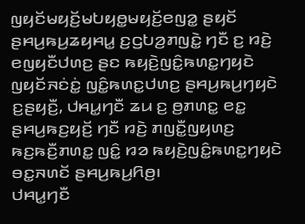ꤜꤟꤢꤩꤗꤟꤢꤩ꤬ꤗꤝꤟꤥ꤭ꤗꤟꤢꤩ꤬ꤕꤜꤤ꤭ ꤔꤟꤢꤩ ꤔꤌꤣ꤬ꤒꤣ꤬ꤘꤟꤌꤣ꤭ ꤢ꤬ꤞꤝꤤ꤬ꤊꤜꤢꤧ꤭ ꤚꤢꤪ ꤢ꤬ ꤙꤢꤧ꤬ ꤕꤜꤟꤢꤪꤓꤛꤢ꤬ ꤔꤢ ꤒꤟꤢꤧ꤬ꤜꤢꤨ꤭ꤒꤛꤢ꤭ꤚꤟꤢꤧ ꤜꤟꤢꤩꤏꤢꤦꤢꤦ꤭ ꤜꤢꤨ꤭ꤒꤛꤢ꤭ꤓꤛꤢ꤬ ꤔꤌꤣ꤬ꤒꤣ꤬ꤚꤟꤢꤧ ꤢ꤬ꤔꤟꤢꤪ꤬, ꤓꤌꤣ꤭ꤚꤢꤪ ꤘꤣ ꤢ꤬ ꤥ꤬ꤊꤛꤢ꤭ ꤕꤢ꤭ ꤔꤌꤣ꤬ꤒꤢ꤬ꤟꤢꤩ꤬ ꤚꤢꤪ ꤙꤢꤧ꤬ ꤊꤜꤢꤪ꤭ꤜꤟꤛꤢ꤬ ꤒꤢ꤬ꤒꤢꤪ꤬ꤊꤛꤢ꤭ ꤜꤢꤨ꤭ ꤙꤤ ꤒꤟꤢꤧ꤬ꤜꤢꤨ꤭ꤒꤛꤢ꤭ꤚꤟꤢꤧ ꤋꤢ꤭ꤏꤛꤢꤩ ꤔꤌꤣ꤬ꤒꤣ꤬ꤖꤥ꤬꤯
ꤓꤌꤣ꤭ꤚꤢꤪ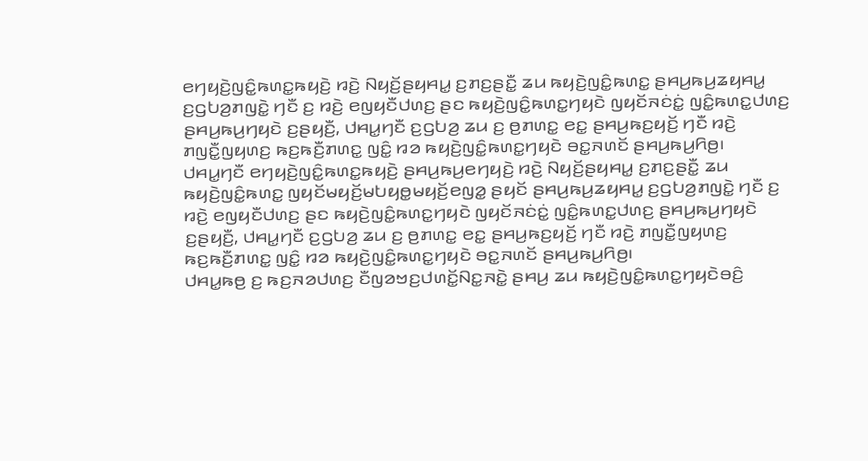ꤕꤚꤟꤢꤧ꤬ꤜꤢꤨ꤭ꤒꤛꤢ꤭ꤒꤟꤢꤧ꤬ ꤙꤢꤧ꤬ ꤡꤟꤢꤩ꤬ꤔꤟꤌꤣ꤭ ꤢ꤬ꤊꤢ꤬ꤔꤢꤪ꤭ ꤘꤣ ꤒꤟꤢꤧ꤬ꤜꤢꤨ꤭ꤒꤛꤢ꤭ ꤔꤌꤣ꤬ꤒꤣ꤬ꤘꤟꤌꤣ꤭ ꤢ꤬ꤞꤝꤤ꤬ꤊꤜꤢꤧ꤭ ꤚꤢꤪ ꤢ꤬ ꤙꤢꤧ꤬ ꤕꤜꤟꤢꤪꤓꤛꤢ꤬ ꤔꤢ ꤒꤟꤢꤧ꤬ꤜꤢꤨ꤭ꤒꤛꤢ꤭ꤚꤟꤢꤧ ꤜꤟꤢꤩꤏꤢꤦꤢꤦ꤭ ꤜꤢꤨ꤭ꤒꤛꤢ꤭ꤓꤛꤢ꤬ ꤔꤌꤣ꤬ꤒꤣ꤬ꤚꤟꤢꤧ ꤢ꤬ꤔꤟꤢꤪ꤬, ꤓꤌꤣ꤭ꤚꤢꤪ ꤢ꤬ꤞꤝꤤ꤬ ꤘꤣ ꤢ꤬ ꤥ꤬ꤊꤛꤢ꤭ ꤕꤢ꤭ ꤔꤌꤣ꤬ꤒꤢ꤬ꤟꤢꤩ꤬ ꤚꤢꤪ ꤙꤢꤧ꤬ ꤊꤜꤢꤪ꤭ꤜꤟꤛꤢ꤬ ꤒꤢ꤬ꤒꤢꤪ꤬ꤊꤛꤢ꤭ ꤜꤢꤨ꤭ ꤙꤤ ꤒꤟꤢꤧ꤬ꤜꤢꤨ꤭ꤒꤛꤢ꤭ꤚꤟꤢꤧ ꤋꤢ꤭ꤏꤛꤢꤩ ꤔꤌꤣ꤬ꤒꤣ꤬ꤖꤥ꤬꤯
ꤓꤌꤣ꤭ꤚꤢꤪ ꤕꤚꤟꤢꤧ꤬ꤜꤢꤨ꤭ꤒꤛꤢ꤭ꤒꤟꤢꤧ꤬ ꤔꤌꤣ꤬ꤒꤣ꤬ꤕꤚꤟꤢꤧ꤬ ꤙꤢꤧ꤬ ꤡꤟꤢꤩ꤬ꤔꤟꤌꤣ꤭ ꤢ꤬ꤊꤢ꤬ꤔꤢꤪ꤭ ꤘꤣ ꤒꤟꤢꤧ꤬ꤜꤢꤨ꤭ꤒꤛꤢ꤭ ꤜꤟꤢꤩꤗꤟꤢꤩ꤬ꤗꤝꤟꤥ꤭ꤗꤟꤢꤩ꤬ꤕꤜꤤ꤭ ꤔꤟꤢꤩ ꤔꤌꤣ꤬ꤒꤣ꤬ꤘꤟꤌꤣ꤭ ꤢ꤬ꤞꤝꤤ꤬ꤊꤜꤢꤧ꤭ ꤚꤢꤪ ꤢ꤬ ꤙꤢꤧ꤬ ꤕꤜꤟꤢꤪꤓꤛꤢ꤬ ꤔꤢ ꤒꤟꤢꤧ꤬ꤜꤢꤨ꤭ꤒꤛꤢ꤭ꤚꤟꤢꤧ ꤜꤟꤢꤩꤏꤢꤦꤢꤦ꤭ ꤜꤢꤨ꤭ꤒꤛꤢ꤭ꤓꤛꤢ꤬ ꤔꤌꤣ꤬ꤒꤣ꤬ꤚꤟꤢꤧ ꤢ꤬ꤔꤟꤢꤪ꤬, ꤓꤌꤣ꤭ꤚꤢꤪ ꤢ꤬ꤞꤝꤤ꤬ ꤘꤣ ꤢ꤬ ꤥ꤬ꤊꤛꤢ꤭ ꤕꤢ꤭ ꤔꤌꤣ꤬ꤒꤢ꤬ꤟꤢꤩ꤬ ꤚꤢꤪ ꤙꤢꤧ꤬ ꤊꤜꤢꤪ꤭ꤜꤟꤛꤢ꤬ ꤒꤢ꤬ꤒꤢꤪ꤬ꤊꤛꤢ꤭ ꤜꤢꤨ꤭ ꤙꤤ ꤒꤟꤢꤧ꤬ꤜꤢꤨ꤭ꤒꤛꤢ꤭ꤚꤟꤢꤧ ꤋꤢ꤭ꤏꤛꤢꤩ ꤔꤌꤣ꤬ꤒꤣ꤬ꤖꤥ꤬꤯
ꤓꤌꤣ꤭ꤒꤥ꤬ ꤢ꤬ ꤒꤢ꤬ꤏꤤꤓꤛꤢ꤬ ꤢꤪꤜꤤꤠꤢ꤬ꤓꤛꤢꤩ꤭ꤡꤢ꤭ꤏꤢꤧ꤭ ꤔꤌꤣ꤬ ꤘꤣ ꤒꤟꤢꤧ꤬ꤜꤢꤨ꤭ꤒꤛꤢ꤭ꤚꤟꤢꤧꤋꤢꤨ꤬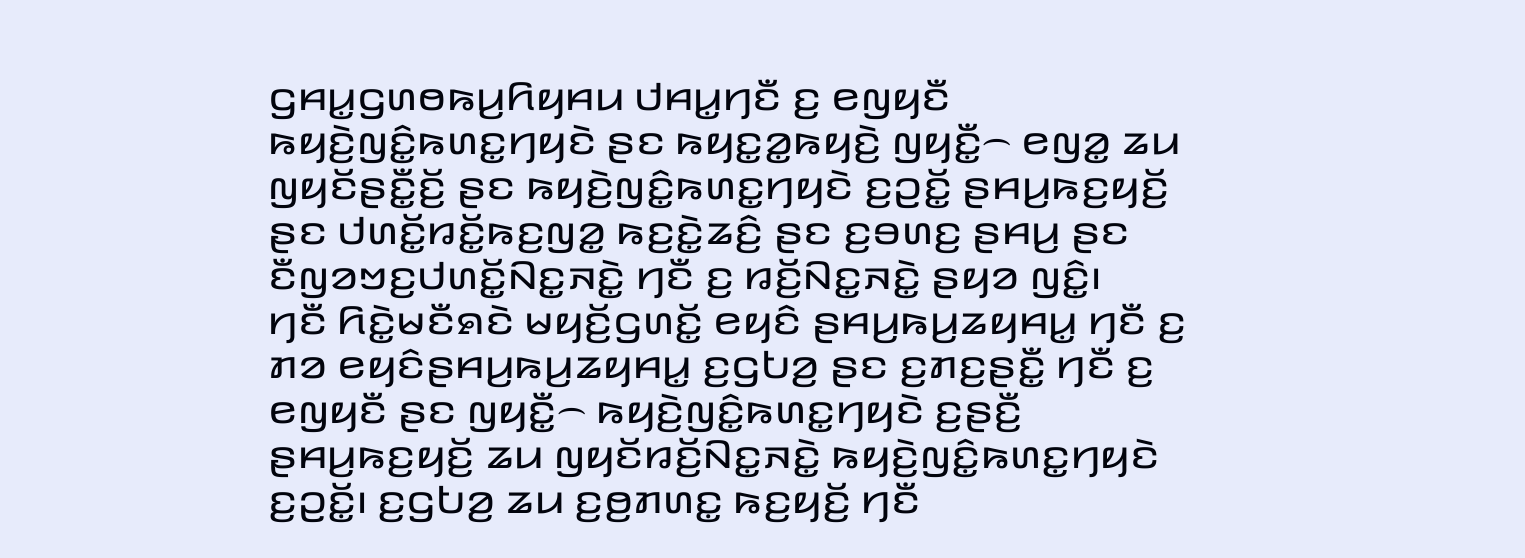ꤞꤌꤣ꤭ꤞꤛꤥꤒꤣ꤬ꤖꤟꤌꤣ ꤓꤌꤣ꤭ꤚꤢꤪ ꤢ꤬ ꤕꤜꤟꤢꤪ ꤒꤟꤢꤧ꤬ꤜꤢꤨ꤭ꤒꤛꤢ꤭ꤚꤟꤢꤧ ꤔꤢ ꤒꤟꤢ꤭ꤤ꤭ꤒꤟꤢꤧ꤬ ꤜꤟꤢꤪ꤭꤮ ꤕꤜꤤ꤭ ꤘꤣ ꤜꤟꤢꤩꤔꤢꤪ꤭ꤢꤩ꤬ ꤔꤢ ꤒꤟꤢꤧ꤬ꤜꤢꤨ꤭ꤒꤛꤢ꤭ꤚꤟꤢꤧ ꤢ꤬ꤑꤢꤩ꤭ ꤔꤌꤣ꤬ꤒꤢ꤬ꤟꤢꤩ꤬ ꤔꤢ ꤓꤛꤢꤩ꤭ꤙꤢꤩ꤭ꤒꤢ꤬ꤜꤤ꤭ ꤒꤢ꤬ꤢꤧ꤭ꤘꤢꤨ꤬ ꤔꤢ ꤢ꤬ꤋꤛꤢ꤬ ꤔꤌꤣ꤬ ꤔꤢ ꤢꤪꤜꤤꤠꤢ꤬ꤓꤛꤢꤩ꤭ꤡꤢ꤭ꤏꤢꤧ꤭ ꤚꤢꤪ ꤢ꤬ ꤙꤢꤩ꤬ꤡꤢ꤭ꤏꤢꤧ꤭ ꤔꤟꤤ ꤜꤢꤨ꤭꤯
ꤚꤢꤪ ꤖꤢꤧ꤭ꤗꤢꤪꤎꤢꤧ ꤗꤟꤢꤩ꤬ꤞꤛꤢꤩ꤭ ꤕꤟꤢꤨ ꤔꤌꤣ꤬ꤒꤣ꤬ꤘꤟꤌꤣ꤭ ꤚꤢꤪ ꤢ꤬ ꤊꤤ ꤕꤟꤢꤨꤔꤌꤣ꤬ꤒꤣ꤬ꤘꤟꤌꤣ꤭ ꤢ꤬ꤞꤝꤤ꤬ ꤔꤢ ꤢ꤬ꤊꤢ꤬ꤔꤢꤪ꤭ ꤚꤢꤪ ꤢ꤬ ꤕꤜꤟꤢꤪ ꤔꤢ ꤜꤟꤢꤪ꤭꤮ ꤒꤟꤢꤧ꤬ꤜꤢꤨ꤭ꤒꤛꤢ꤭ꤚꤟꤢꤧ ꤢ꤬ꤔꤢꤪ꤬ ꤔꤌꤣ꤬ꤒꤢ꤬ꤟꤢꤩ꤬ ꤘꤣ ꤜꤟꤢꤩꤙꤢꤩ꤬ꤡꤢ꤭ꤏꤢꤧ꤭ ꤒꤟꤢꤧ꤬ꤜꤢꤨ꤭ꤒꤛꤢ꤭ꤚꤟꤢꤧ ꤢ꤬ꤑꤢꤩ꤭꤯ ꤢ꤬ꤞꤝꤤ꤬ ꤘꤣ ꤢ꤬ꤥ꤬ꤊꤛꤢ꤭ ꤒꤢ꤬ꤟꤢꤩ꤬ ꤚꤢꤪ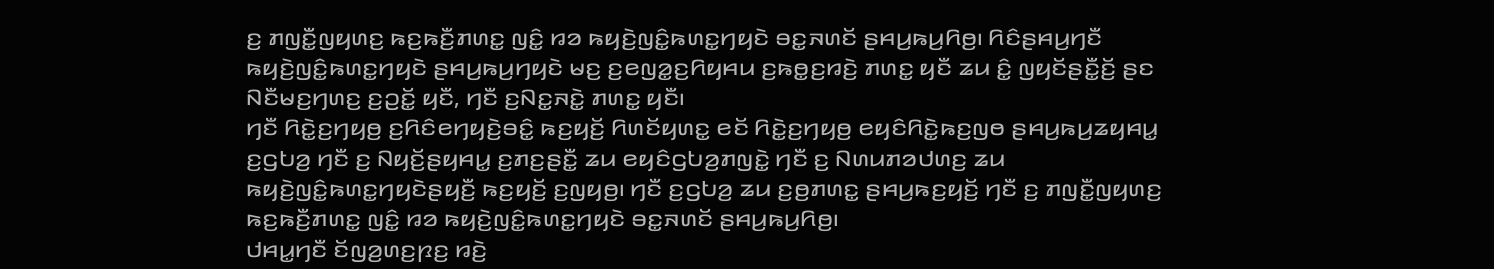ꤢ꤬ ꤊꤜꤢꤪ꤭ꤜꤟꤛꤢ꤬ ꤒꤢ꤬ꤒꤢꤪ꤬ꤊꤛꤢ꤭ ꤜꤢꤨ꤭ ꤙꤤ ꤒꤟꤢꤧ꤬ꤜꤢꤨ꤭ꤒꤛꤢ꤭ꤚꤟꤢꤧ ꤋꤢ꤭ꤏꤛꤢꤩ ꤔꤌꤣ꤬ꤒꤣ꤬ꤖꤥ꤬꤯ ꤖꤢꤨꤔꤌꤣ꤬ꤚꤢꤪ ꤒꤟꤢꤧ꤬ꤜꤢꤨ꤭ꤒꤛꤢ꤭ꤚꤟꤢꤧ ꤔꤌꤣ꤬ꤒꤣ꤬ꤚꤟꤢꤧ ꤗꤢ꤬ ꤢ꤬ꤕꤜꤤ꤭ꤢ꤬ꤖꤟꤌꤣ ꤢ꤬ꤒꤥ꤭ꤢ꤬ꤙꤢꤧ꤬ ꤊꤛꤢ꤭ ꤟꤢꤪ ꤘꤣ ꤢꤨ꤭ ꤜꤟꤢꤩꤔꤢꤪ꤭ꤢꤩ꤬ ꤔꤢ ꤡꤢꤪꤗꤢ꤬ꤚꤛꤢ꤬ ꤢ꤬ꤑꤢꤩ꤭ ꤟꤢꤪ, ꤚꤢꤪ ꤢ꤬ꤡꤢ꤭ꤏꤢꤧ꤭ ꤊꤛꤢ꤭ ꤟꤢꤪ꤯
ꤚꤢꤪ ꤖꤢꤧ꤭ꤢ꤬ꤚꤟꤥ꤬ ꤢ꤬ꤖꤢꤨꤕꤚꤟꤢꤧ꤬ꤋꤢꤨ꤭ ꤒꤢ꤬ꤟꤢꤩ꤬ ꤖꤛꤢꤩꤟꤛꤢ꤭ ꤕꤢꤩ ꤖꤢꤧ꤭ꤢ꤬ꤚꤟꤥ꤬ ꤕꤟꤢꤨꤖꤢꤧ꤭ꤒꤢ꤬ꤜꤥ ꤔꤌꤣ꤬ꤒꤣ꤬ꤘꤟꤌꤣ꤭ ꤢ꤬ꤞꤝꤤ꤬ ꤚꤢꤪ ꤢ꤬ ꤡꤟꤢꤩ꤬ꤔꤟꤌꤣ꤭ ꤢ꤬ꤊꤢ꤬ꤔꤢꤪ꤭ ꤘꤣ ꤕꤟꤢꤨꤞꤝꤤ꤬ꤊꤜꤢꤧ꤭ ꤚꤢꤪ ꤢ꤬ ꤡꤛꤣꤊꤤꤓꤛꤢ꤬ ꤘꤣ ꤒꤟꤢꤧ꤬ꤜꤢꤨ꤭ꤒꤛꤢ꤭ꤚꤟꤢꤧꤔꤟꤢꤪ꤬ ꤒꤢ꤬ꤟꤢꤩ꤬ ꤢ꤬ꤜꤟꤥ꤬꤯ ꤚꤢꤪ ꤢ꤬ꤞꤝꤤ꤬ ꤘꤣ ꤢ꤬ꤥ꤬ꤊꤛꤢ꤭ ꤔꤌꤣ꤬ꤒꤢ꤬ꤟꤢꤩ꤬ ꤚꤢꤪ ꤢ꤬ ꤊꤜꤢꤪ꤭ꤜꤟꤛꤢ꤬ ꤒꤢ꤬ꤒꤢꤪ꤬ꤊꤛꤢ꤭ ꤜꤢꤨ꤭ ꤙꤤ ꤒꤟꤢꤧ꤬ꤜꤢꤨ꤭ꤒꤛꤢ꤭ꤚꤟꤢꤧ ꤋꤢ꤭ꤏꤛꤢꤩ ꤔꤌꤣ꤬ꤒꤣ꤬ꤖꤥ꤬꤯
ꤓꤌꤣ꤭ꤚꤢꤪ ꤢꤩꤜꤤ꤬ꤛꤢ꤬ꤐꤢ꤬ ꤙꤢꤧ꤬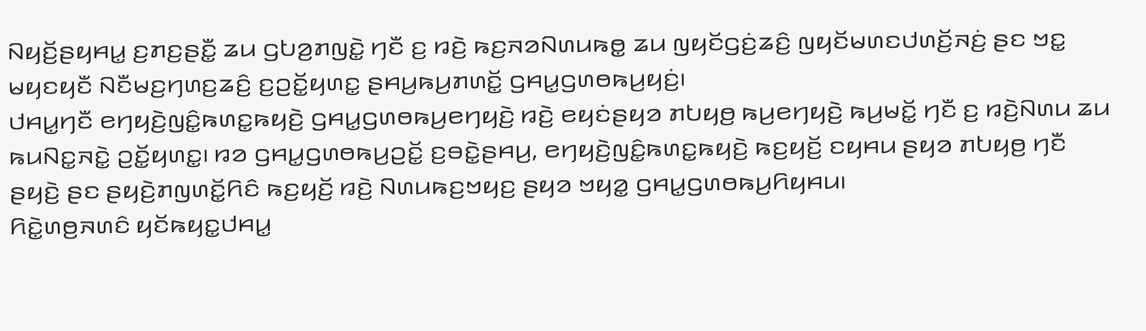ꤡꤟꤢꤩ꤬ꤔꤟꤌꤣ꤭ ꤢ꤬ꤊꤢ꤬ꤔꤢꤪ꤭ ꤘꤣ ꤞꤝꤤ꤬ꤊꤜꤢꤧ꤭ ꤚꤢꤪ ꤢ꤬ ꤙꤢꤧ꤬ ꤒꤢ꤬ꤏꤤꤡꤛꤣꤒꤥ꤭ ꤘꤣ ꤜꤟꤢꤩꤞꤢꤦ꤬ꤘꤢꤨ꤬ ꤜꤟꤢꤩꤗꤛꤢꤓꤛꤢꤩ꤬ꤏꤢꤦ꤬ ꤔꤢ ꤠꤢ꤭ ꤗꤟꤢꤟꤢꤪ ꤡꤢꤪꤗꤢ꤬ꤚꤛꤢ꤬ꤘꤢꤨ꤬ ꤢ꤬ꤑꤢꤩ꤭ꤟꤛꤢ꤭ ꤔꤌꤣ꤬ꤒꤣ꤬ꤊꤛꤢꤩ꤭ ꤞꤌꤣ꤭ꤞꤛꤥꤒꤣ꤬ꤟꤢꤦ꤬꤯
ꤓꤌꤣ꤭ꤚꤢꤪ ꤕꤚꤟꤢꤧ꤬ꤜꤢꤨ꤭ꤒꤛꤢ꤭ꤒꤟꤢꤧ꤬ ꤞꤌꤣ꤭ꤞꤛꤥꤒꤣ꤬ꤕꤚꤟꤢꤧ꤬ ꤙꤢꤧ꤬ ꤕꤟꤢꤦꤔꤟꤤ ꤊꤝꤟꤥ꤬ ꤒꤣ꤬ꤕꤚꤟꤢꤧ꤬ ꤒꤣ꤬ꤗꤢꤩ꤭ ꤚꤢꤪ ꤢ꤬ ꤙꤢꤧ꤬ꤡꤛꤣ ꤘꤣ ꤒꤣꤡꤢ꤭ꤏꤢꤧ꤭ ꤑꤢꤩ꤭ꤟꤛꤢ꤭꤯ ꤙꤤ ꤞꤌꤣ꤭ꤞꤛꤥꤒꤣ꤬ꤑꤢꤩ꤭ ꤢ꤬ꤋꤢꤧ꤭ꤔꤌꤣ꤬, ꤕꤚꤟꤢꤧ꤬ꤜꤢꤨ꤭ꤒꤛꤢ꤭ꤒꤟꤢꤧ꤬ ꤒꤢ꤬ꤟꤢꤩ꤬ ꤢꤟꤌꤣ ꤔꤟꤤ ꤊꤝꤟꤥ꤬ ꤚꤢꤪ ꤔꤟꤢꤧ꤬ ꤔꤢ ꤔꤟꤢꤧ꤬ꤊꤜꤛꤢꤩ꤭ꤖꤢꤨ ꤒꤢ꤬ꤟꤢꤩ꤬ ꤙꤢꤧ꤬ ꤡꤛꤣꤒꤢ꤬ꤠꤟꤢ꤬ ꤔꤟꤤ ꤠꤟꤤ꤭ ꤞꤌꤣ꤭ꤞꤛꤥꤒꤣ꤬ꤖꤟꤌꤣ꤯
ꤖꤢꤧ꤭ꤛꤥ꤬ꤏꤛꤢꤨ ꤟꤢꤩꤒꤟꤢ꤭ꤓꤌꤣ꤭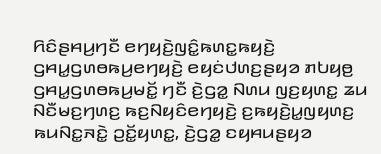ꤖꤢꤨꤔꤌꤣ꤬ꤚꤢꤪ ꤕꤚꤟꤢꤧ꤬ꤜꤢꤨ꤭ꤒꤛꤢ꤭ꤒꤟꤢꤧ꤬ ꤞꤌꤣ꤭ꤞꤛꤥꤒꤣ꤬ꤕꤚꤟꤢꤧ꤬ ꤕꤟꤢꤦꤓꤛꤢ꤬ꤔꤟꤤ ꤊꤝꤟꤥ꤬ ꤞꤌꤣ꤭ꤞꤛꤥꤒꤣ꤬ꤗꤢꤩ꤭ ꤚꤢꤪ ꤢꤧ꤬ꤞꤤ꤭ ꤡꤛꤣ ꤜꤢ꤬ꤟꤛꤢ꤭ ꤘꤣ ꤡꤢꤪꤗꤢ꤬ꤚꤛꤢ꤬ ꤒꤢ꤬ꤡꤟꤢꤨꤕꤚꤟꤢꤧ꤬ ꤢ꤬ꤒꤟꤢꤧ꤬ꤣ꤭ꤜꤟꤛꤢ꤬ ꤒꤣꤡꤢ꤭ꤏꤢꤧ꤭ ꤑꤢꤩ꤭ꤟꤛꤢ꤭, ꤢꤧ꤬ꤞꤤ꤭ ꤢꤟꤌꤣꤔꤟꤤ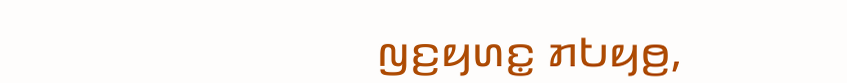ꤜꤢ꤬ꤟꤛꤢ꤭ ꤊꤝꤟꤥ꤬,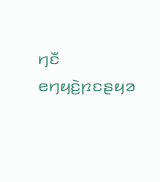ꤚꤢꤪ ꤕꤚꤟꤢꤧ꤬ꤐꤢꤔꤟꤤ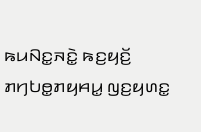ꤒꤣꤡꤢ꤭ꤏꤢꤧ꤭ ꤒꤢ꤬ꤟꤢꤩ꤬ ꤊꤚꤝꤥ꤭ꤊꤟꤌꤣ꤭ ꤜꤢ꤬ꤟꤛꤢ꤭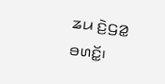ꤘꤣ ꤢꤧ꤬ꤞꤤ꤭ ꤋꤛꤢꤩ꤭꤯